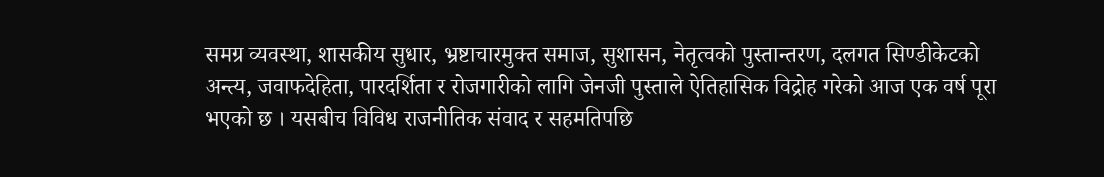समग्र व्यवस्था, शासकीय सुधार, भ्रष्टाचारमुक्त समाज, सुशासन, नेतृत्वको पुस्तान्तरण, दलगत सिण्डीकेटको अन्त्य, जवाफदेहिता, पारदर्शिता र रोजगारीको लागि जेनजी पुस्ताले ऐतिहासिक विद्रोह गरेको आज एक वर्ष पूरा भएको छ । यसबीच विविध राजनीतिक संवाद र सहमतिपछि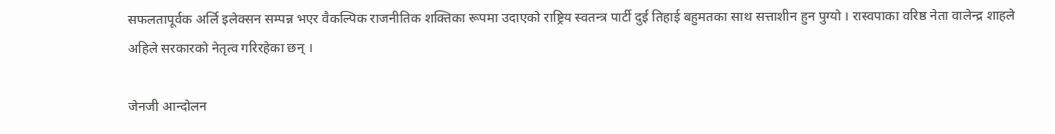सफलतापूर्वक अर्लि इलेक्सन सम्पन्न भएर वैकल्पिक राजनीतिक शक्तिका रूपमा उदाएको राष्ट्रिय स्वतन्त्र पार्टी दुई तिहाई बहुमतका साथ सत्ताशीन हुन पुग्यो । रास्वपाका वरिष्ठ नेता वालेन्द्र शाहले अहिले सरकारको नेतृत्व गरिरहेका छन् ।

जेनजी आन्दोलन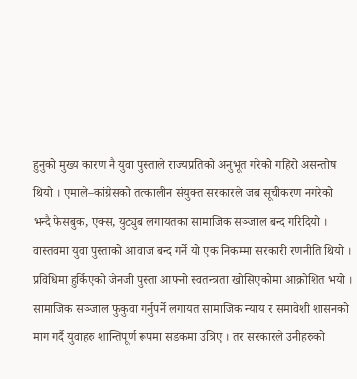हुनुको मुख्य कारण नै युवा पुस्ताले राज्यप्रतिको अनुभूत गरेको गहिरो असन्तोष थियो । एमाले–कांग्रेसको तत्कालीन संयुक्त सरकारले जब सूचीकरण नगरेको भन्दै फेसबुक, एक्स, युट्युब लगायतका सामाजिक सञ्जाल बन्द गरिदियो । वास्तवमा युवा पुस्ताको आवाज बन्द गर्ने यो एक निकम्मा सरकारी रणनीति थियो । प्रविधिमा हुर्किएको जेनजी पुस्ता आफ्नो स्वतन्त्रता खोसिएकोमा आक्रोशित भयो । सामाजिक सञ्जाल फुकुवा गर्नुपर्ने लगायत सामाजिक न्याय र समावेशी शासनको माग गर्दै युवाहरु शान्तिपूर्ण रूपमा सडकमा उत्रिए । तर सरकारले उनीहरुको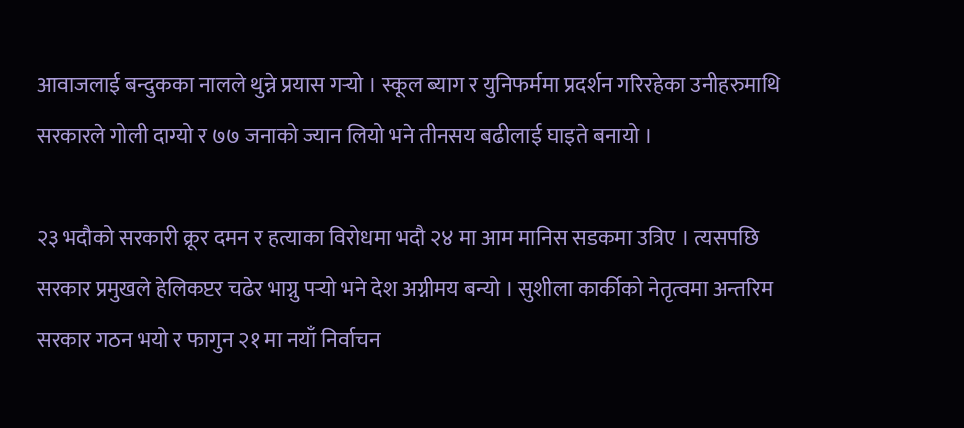आवाजलाई बन्दुकका नालले थुन्ने प्रयास गर्‍यो । स्कूल ब्याग र युनिफर्ममा प्रदर्शन गरिरहेका उनीहरुमाथि सरकारले गोली दाग्यो र ७७ जनाको ज्यान लियो भने तीनसय बढीलाई घाइते बनायो ।

२३ भदौको सरकारी क्रूर दमन र हत्याका विरोधमा भदौ २४ मा आम मानिस सडकमा उत्रिए । त्यसपछि सरकार प्रमुखले हेलिकप्टर चढेर भाग्नु पर्‍यो भने देश अग्नीमय बन्यो । सुशीला कार्कीको नेतृत्वमा अन्तरिम सरकार गठन भयो र फागुन २१ मा नयाँ निर्वाचन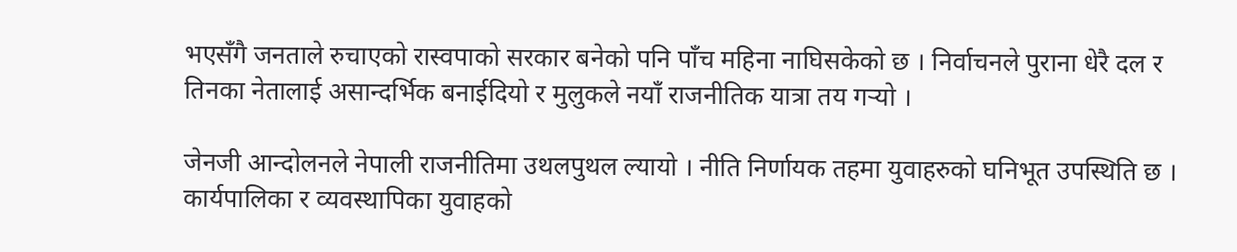भएसँगै जनताले रुचाएको रास्वपाको सरकार बनेको पनि पाँच महिना नाघिसकेको छ । निर्वाचनले पुराना धेरै दल र तिनका नेतालाई असान्दर्भिक बनाईदियो र मुलुकले नयाँ राजनीतिक यात्रा तय गर्‍यो ।

जेनजी आन्दोलनले नेपाली राजनीतिमा उथलपुथल ल्यायो । नीति निर्णायक तहमा युवाहरुको घनिभूत उपस्थिति छ । कार्यपालिका र व्यवस्थापिका युवाहको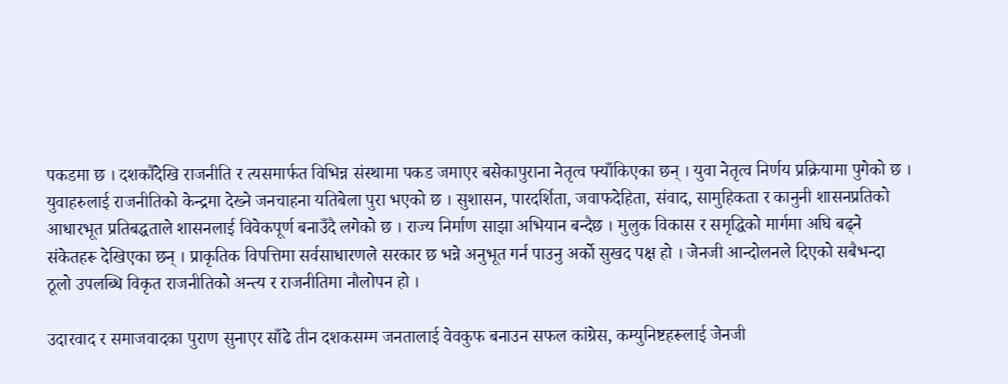पकडमा छ । दशकौँदेखि राजनीति र त्यसमार्फत विभिन्न संस्थामा पकड जमाएर बसेकापुराना नेतृत्व फ्याँकिएका छन् । युवा नेतृत्व निर्णय प्रक्रियामा पुगेको छ । युवाहरुलाई राजनीतिको केन्द्रमा देख्ने जनचाहना यतिबेला पुरा भएको छ । सुशासन, पारदर्शिता, जवाफदेहिता, संवाद, सामुहिकता र कानुनी शासनप्रतिको आधारभूत प्रतिबद्धताले शासनलाई विवेकपूर्ण बनाउँदै लगेको छ । राज्य निर्माण साझा अभियान बन्दैछ । मुलुक विकास र समृद्धिको मार्गमा अघि बढ्ने संकेतहरू देखिएका छन् । प्राकृतिक विपत्तिमा सर्वसाधारणले सरकार छ भन्ने अनुभूत गर्न पाउनु अर्को सुखद पक्ष हो । जेनजी आन्दोलनले दिएको सबैभन्दा ठूलो उपलब्धि विकृत राजनीतिको अन्त्य र राजनीतिमा नौलोपन हो ।

उदारवाद र समाजवादका पुराण सुनाएर साँढे तीन दशकसम्म जनतालाई वेवकुफ बनाउन सफल कांग्रेस, कम्युनिष्टहरूलाई जेनजी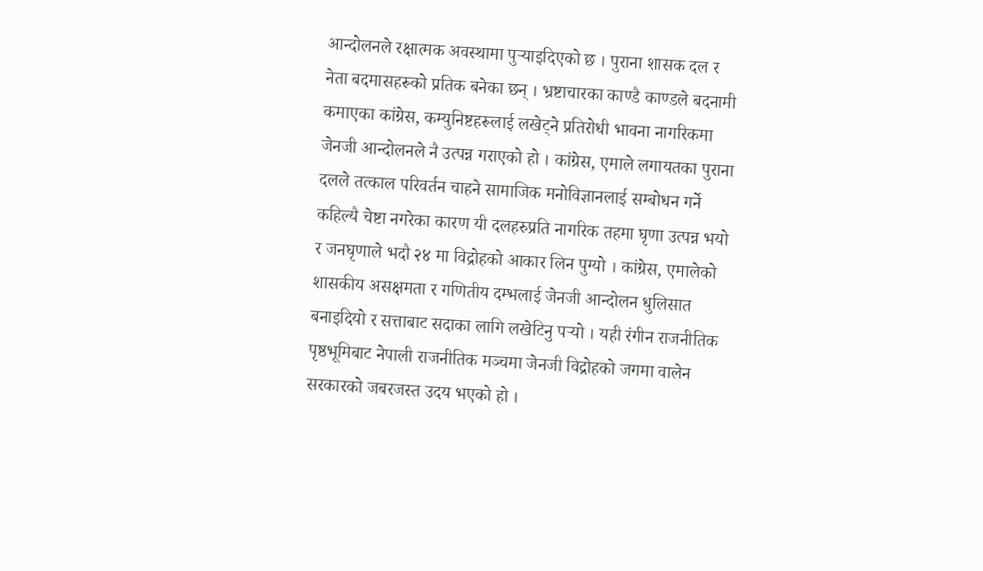आन्दोलनले रक्षात्मक अवस्थामा पुर्‍याइदिएको छ । पुराना शासक दल र नेता बदमासहरूको प्रतिक बनेका छन् । भ्रष्टाचारका काण्डै काण्डले बदनामी कमाएका कांग्रेस, कम्युनिष्टहरूलाई लखेट्ने प्रतिरोधी भावना नागरिकमा जेनजी आन्दोलनले नै उत्पन्न गराएको हो । कांग्रेस, एमाले लगायतका पुराना दलले तत्काल परिवर्तन चाहने सामाजिक मनोविज्ञानलाई सम्बोधन गर्ने कहिल्यै चेष्टा नगरेका कारण यी दलहरुप्रति नागरिक तहमा घृणा उत्पन्न भयो र जनघृणाले भदौ २४ मा विद्रोहको आकार लिन पुग्यो । कांग्रेस, एमालेको शासकीय असक्षमता र गणितीय दम्भलाई जेनजी आन्दोलन धुलिसात बनाइदियो र सत्ताबाट सदाका लागि लखेटिनु पर्‍यो । यही रंगीन राजनीतिक पृष्ठभूमिबाट नेपाली राजनीतिक मञ्चमा जेनजी विद्रोहको जगमा वालेन सरकारको जबरजस्त उदय भएको हो ।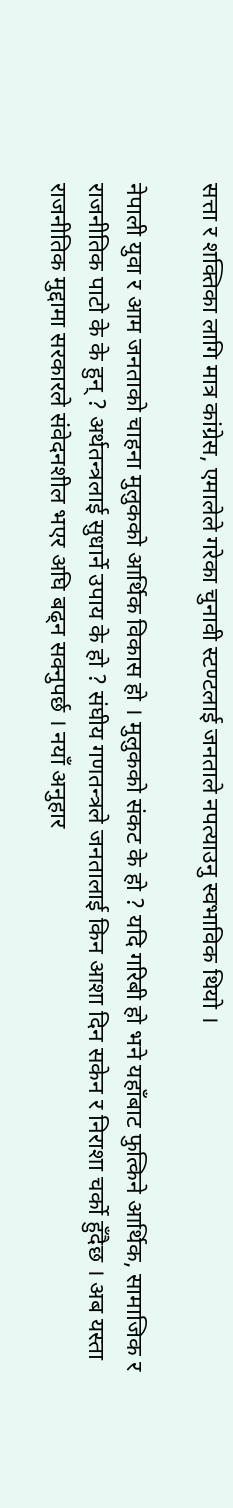सत्ता र शक्तिका लागि मात्र कांग्रेस, एमालेले गरेका चुनावी स्टण्टलाई जनताले नपत्याउनु स्वभाविक थियो ।

नेपाली युवा र आम जनताको चाहना मुलुकको आर्थिक विकास हो । मुलुकको संकट के हो ? यदि गरिबी हो भने यहाँबाट फुत्किने आर्थिक, सामाजिक र राजनीतिक पाटो के के हुन् ? अर्थतन्त्रलाई सुधार्ने उपाय के हो ? संघीय गणतन्त्रले जनतालाई किन आशा दिन सकेन र निराशा चर्को हुँदैछ । अब यस्ता राजनीतिक मुद्दामा सरकारले संवेदनशील भएर अघि बढ्न सक्नुपर्छ । नयाँ अनुहार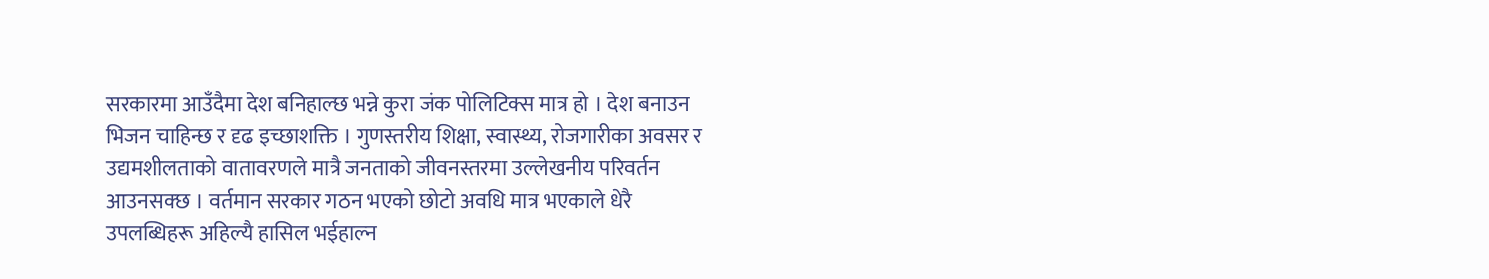सरकारमा आउँदैमा देश बनिहाल्छ भन्ने कुरा जंक पोलिटिक्स मात्र हो । देश बनाउन भिजन चाहिन्छ र दृढ इच्छाशक्ति । गुणस्तरीय शिक्षा, स्वास्थ्य, रोजगारीका अवसर र उद्यमशीलताको वातावरणले मात्रै जनताको जीवनस्तरमा उल्लेखनीय परिवर्तन आउनसक्छ । वर्तमान सरकार गठन भएको छोटो अवधि मात्र भएकाले धेरै उपलब्धिहरू अहिल्यै हासिल भईहाल्न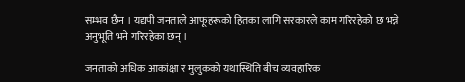सम्भव छैन । यद्यपी जनताले आफूहरूको हितका लागि सरकारले काम गरिरहेको छ भन्ने अनुभूति भने गरिरहेका छन् ।

जनताको अधिक आकांक्षा र मुलुकको यथास्थिति बीच व्यवहारिक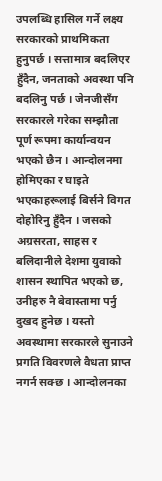उपलब्धि हासिल गर्ने लक्ष्य सरकारको प्राथमिकता हुनुपर्छ । सत्तामात्र बदलिएर हुँदैन, जनताको अवस्था पनि बदलिनु पर्छ । जेनजीसँग सरकारले गरेका सम्झौता पूर्ण रूपमा कार्यान्वयन भएको छैन । आन्दोलनमा होमिएका र घाइते भएकाहरूलाई बिर्सने विगत दोहोरिनु हुँदैन । जसको अग्रसरता, साहस र बलिदानीले देशमा युवाको शासन स्थापित भएको छ, उनीहरु नै बेवास्तामा पर्नु दुखद हुनेछ । यस्तो अवस्थामा सरकारले सुनाउने प्रगति विवरणले वैधता प्राप्त नगर्न सक्छ । आन्दोलनका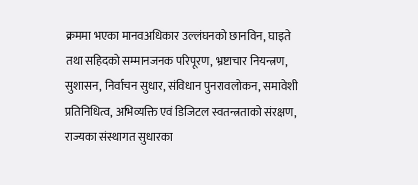क्रममा भएका मानवअधिकार उल्लंघनको छानविन, घाइते तथा सहिदको सम्मानजनक परिपूरण, भ्रष्टाचार नियन्त्रण, सुशासन, निर्वाचन सुधार, संविधान पुनरावलोकन, समावेशी प्रतिनिधित्व, अभिव्यक्ति एवं डिजिटल स्वतन्त्रताको संरक्षण, राज्यका संस्थागत सुधारका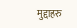मुद्दाहरु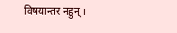विषयान्तर नहुन् ।